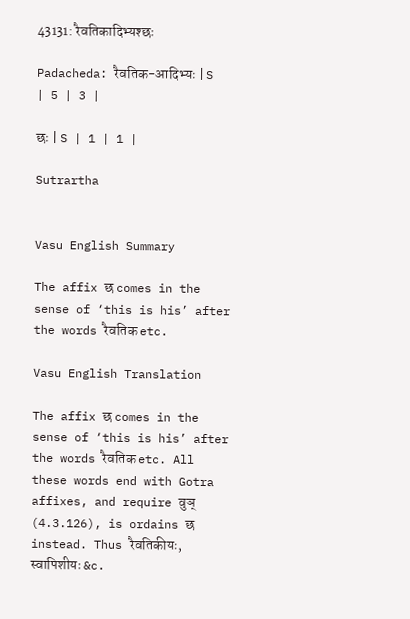43131: रैवतिकादिभ्यश्छः

Padacheda: रैवतिक-आदिभ्यः | S | 5 | 3 |

छः | S | 1 | 1 |

Sutrartha


Vasu English Summary

The affix छ comes in the sense of ‘this is his’ after the words रैवतिक etc.

Vasu English Translation

The affix छ comes in the sense of ‘this is his’ after the words रैवतिक etc. All these words end with Gotra affixes, and require वुञ् (4.3.126), is ordains छ instead. Thus रैवतिकीयः, स्वापिशीयः &c.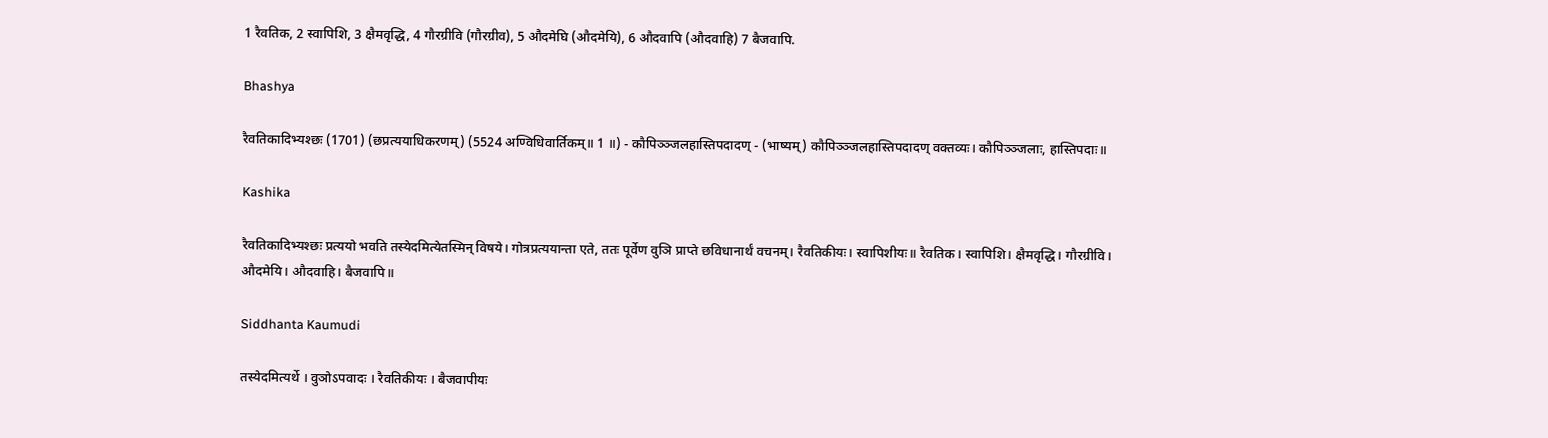1 रैवतिक, 2 स्वापिशि, 3 क्षैमवृद्धि, 4 गौरग्रीवि (गौरग्रीव), 5 औदमेघि (औदमेयि), 6 औदवापि (औदवाहि) 7 बैजवापि.

Bhashya

रैवतिकादिभ्यश्छः (1701) (छप्रत्ययाधिकरणम्) (5524 अण्विधिवार्तिकम्॥ 1 ॥) - कौपिञ्ञ्जलहास्तिपदादण् - (भाष्यम्) कौपिञ्ञ्जलहास्तिपदादण् वक्तव्यः। कौपिञ्ञ्जलाः, हास्तिपदाः॥

Kashika

रैवतिकादिभ्यश्छः प्रत्ययो भवति तस्येदमित्येतस्मिन् विषये। गोत्रप्रत्ययान्ता एते, ततः पूर्वेण वुञि प्राप्ते छविधानार्थं वचनम्। रैवतिकीयः। स्वापिशीयः॥ रैवतिक। स्वापिशि। क्षैमवृद्धि। गौरग्रीवि। औदमेयि। औदवाहि। बैजवापि॥

Siddhanta Kaumudi

तस्येदमित्यर्थे । वुञोऽपवादः । रैवतिकीयः । बैजवापीयः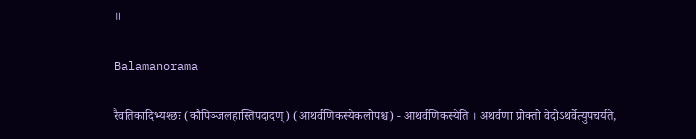॥

Balamanorama

रैवतिकादिभ्यश्छः (कौपिञ्जलहास्तिपदादण्) (आथर्वणिकस्येकलोपश्च) - आथर्वणिकस्येति । अथर्वणा प्रोक्तो वेदोऽथर्वेत्युपचर्यते,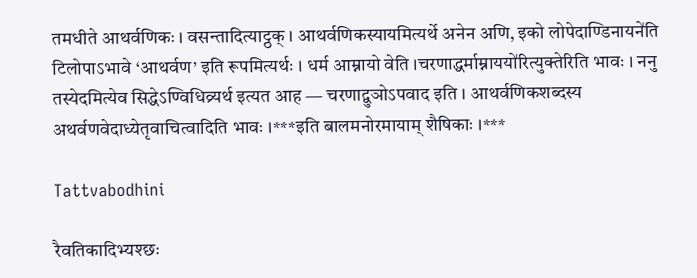तमधीते आथर्वणिकः । वसन्तादित्याट्ठक् । आथर्वणिकस्यायमित्यर्थे अनेन अणि, इको लोपेदाण्डिनायने॑ति टिलोपाऽभावे ‘आथर्वण’ इति रूपमित्यर्थः । धर्म आम्नायो वेति ।चरणाद्धर्माम्नाययो॑रित्युक्तेरिति भावः । ननु तस्येदमित्येव सिद्धेऽण्विधिव्र्यर्थ इत्यत आह — चरणाद्वुञोऽपवाद इति । आथर्वणिकशब्दस्य अथर्वणवेदाध्येतृवाचित्वादिति भावः ।***इति बालमनोरमायाम् शैषिकाः ।***

Tattvabodhini

रैवतिकादिभ्यश्छः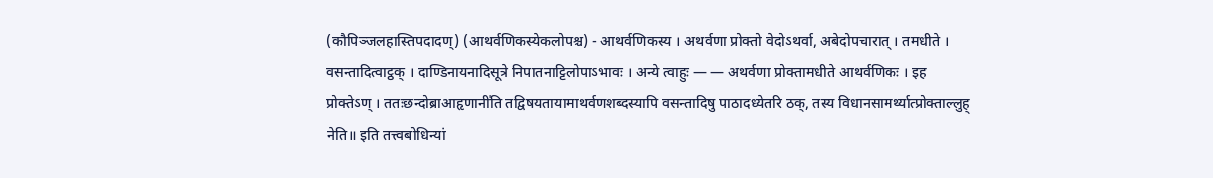(कौपिञ्जलहास्तिपदादण्) (आथर्वणिकस्येकलोपश्च) - आथर्वणिकस्य । अथर्वणा प्रोक्तो वेदोऽथर्वा, अबेदोपचारात् । तमधीते । वसन्तादित्वाट्ठक् । दाण्डिनायनादिसूत्रे निपातनाट्टिलोपाऽभावः । अन्ये त्वाहुः — — अथर्वणा प्रोक्तामधीते आथर्वणिकः । इह प्रोक्तेऽण् । ततःछन्दोब्राआहृणानी॑ति तद्विषयतायामाथर्वणशब्दस्यापि वसन्तादिषु पाठादध्येतरि ठक्, तस्य विधानसामर्थ्यात्प्रोक्ताल्लुह् नेति॥ इति तत्त्वबोधिन्यां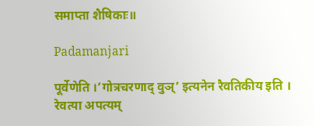समाप्ता शैषिकाः॥

Padamanjari

पूर्वेणेति ।’गोत्रचरणाद् वुञ्’ इत्यनेन रैवतिकीय इति । रेवत्या अपत्यम्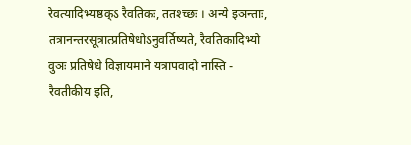रेवत्यादिभ्यष्ठक्ऽ रैवतिकः, ततश्च्छः । अन्ये इञन्ताः, तत्रानन्तरसूत्रात्प्रतिषेधोऽनुवर्तिष्यते, रैवतिकादिभ्यो वुञः प्रतिषेधे विज्ञायमाने यत्रापवादो नास्ति - रैवतीकीय इति,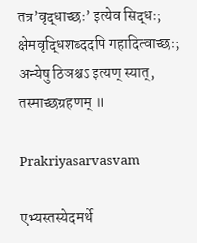तत्र’वृद्धाच्छः’ इत्येव सिद्धः; क्षेमवृद्धिशब्ददपि गहादित्वाच्छः; अन्येषु ठिञश्चऽ इत्यण् स्यात्, तस्माच्छग्रहणम् ॥

Prakriyasarvasvam

एभ्यस्तस्येदमर्थे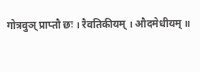गोत्रवुञ् प्राप्तौ छः । रैवतिकीयम् । औदमेधीयम् ॥